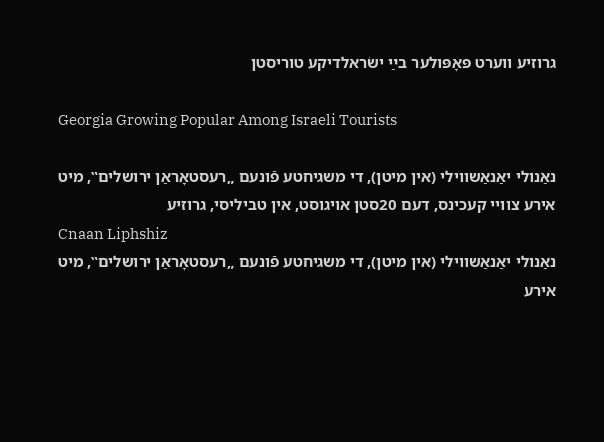גרוזיע ווערט פּאָפּולער בײַ ישׂראלדיקע טוריסטן

Georgia Growing Popular Among Israeli Tourists

נאַנולי יאַנאַשווילי (אין מיטן), די משגיחטע פֿונעם „רעסטאָראַן ירושלים‟, מיט אירע צוויי קעכינס, דעם 20סטן אויגוסט, אין טביליסי, גרוזיע
Cnaan Liphshiz
נאַנולי יאַנאַשווילי (אין מיטן), די משגיחטע פֿונעם „רעסטאָראַן ירושלים‟, מיט אירע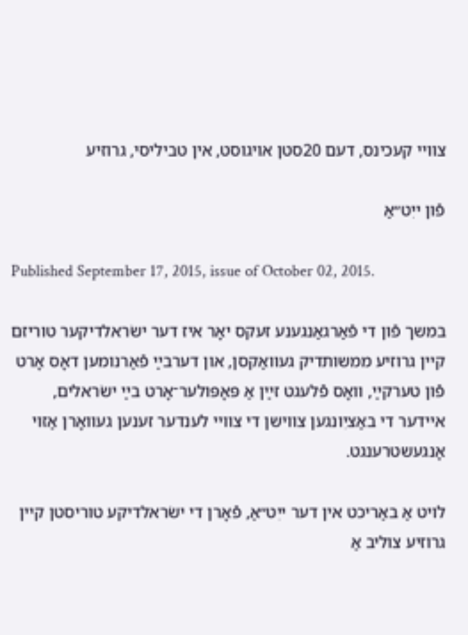צוויי קעכינס, דעם 20סטן אויגוסט, אין טביליסי, גרוזיע

פֿון ייִט״אַ

Published September 17, 2015, issue of October 02, 2015.

במשך פֿון די פֿאַרגאַנגענע זעקס יאָר איז דער ישׂראלדיקער טוריזם קיין גרוזיע ממשותדיק געוואַקסן, און דערבײַ פֿאַרנומען דאָס אָרט פֿון טערקײַ, וואָס פֿלעגט זײַן אַ פּאָפּולער־אָרט בײַ ישׂראלים, איידער די באַציִונגען צווישן די צוויי לענדער זענען געוואָרן אַזוי אָנגעשטרענגט.

לויט אַ באַריכט אין דער ייִט״אַ, פֿאָרן די ישׂראלדיקע טוריסטן קיין גרוזיע צוליב אַ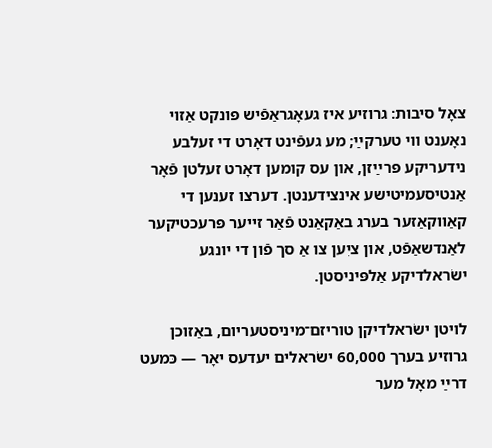צאָל סיבות: גרוזיע איז געאָגראַפֿיש פּונקט אַזוי נאָענט ווי טערקײַ; מע געפֿינט דאָרט די זעלבע נידעריקע פּרײַזן, און עס קומען דאָרט זעלטן פֿאָר אַנטיסעמיטישע אינצידענטן. דערצו זענען די קאַווקאַזער בערג באַקאַנט פֿאַר זייער פּרעכטיקער לאַנדשאַפֿט, און ציִען צו אַ סך פֿון די יונגע ישׂראלדיקע אַלפּיניסטן.

לויטן ישׂראלדיקן טוריזם־מיניסטעריום, באַזוכן גרוזיע בערך 60,000 ישׂראלים יעדעס יאָר — כּמעט דרײַ מאָל מער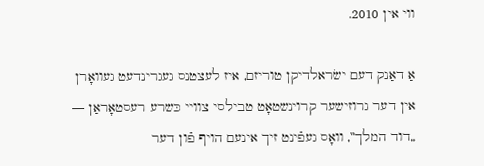ווי אין 2010.

אַ דאַנק דעם ישׂראלדיקן טוריזם, איז לעצטנס געגרינדעט געוואָרן אין דער גרוזישער קרוינשטאָט טבילסי צוויי כּשרע רעסטאָראַן — „דוד המלך‟, וואָס געפֿינט זיך אינעם הויף פֿון דער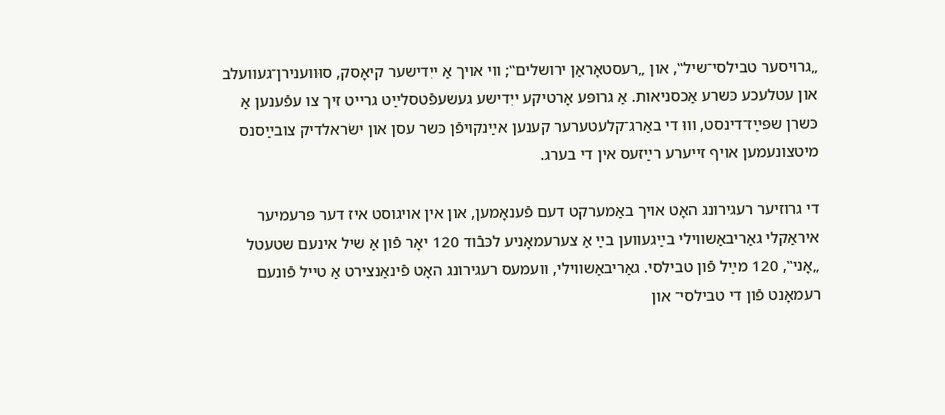„גרויסער טבילסי־שיל‟, און „רעסטאָראַן ירושלים‟; ווי אויך אַ ייִדישער קיאָסק, סוּווענירן־געוועלב און עטלעכע כּשרע אַכסניאות. אַ גרופּע אָרטיקע ייִדישע געשעפֿטסלײַט גרייט זיך צו עפֿענען אַ כּשרן שפּײַז־דינסט, וווּ די באַרג־קלעטערער קענען אײַנקויפֿן כּשר עסן און ישׂראלדיק צובײַסנס מיטצונעמען אויף זייערע רײַזעס אין די בערג.

די גרוזיער רעגירונג האָט אויך באַמערקט דעם פֿענאָמען, און אין אויגוסט איז דער פּרעמיער איראַקלי גאַריבאַשווילי בײַגעווען בײַ אַ צערעמאָניע לכּבֿוד 120 יאָר פֿון אַ שיל אינעם שטעטל „אָני‟, 120 מײַל פֿון טבילסי. גאַריבאַשווילי, וועמעס רעגירונג האָט פֿינאַנצירט אַ טייל פֿונעם רעמאָנט פֿון די טבילסי־ און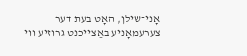אָני־שילן, האָט בעת דער צערעמאָניע באַצייכנט גרוזיע ווי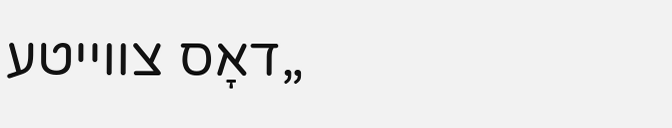„דאָס צווייטע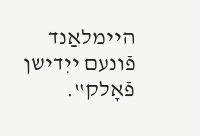היימלאַנד פֿונעם ייִדישן פֿאָלק‟.